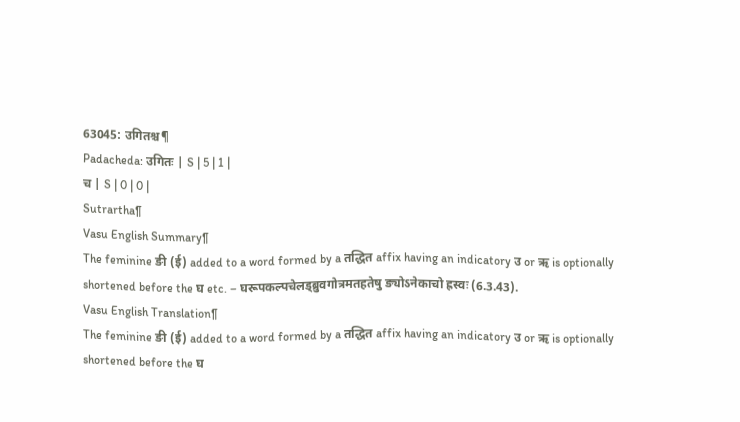63045: उगितश्च¶
Padacheda: उगितः | S | 5 | 1 |
च | S | 0 | 0 |
Sutrartha¶
Vasu English Summary¶
The feminine ङी (ई) added to a word formed by a तद्धित affix having an indicatory उ or ऋ is optionally shortened before the घ etc. – घरूपकल्पचेलड्ब्रुवगोत्रमतहतेषु ङ्योऽनेकाचो ह्रस्वः (6.3.43).
Vasu English Translation¶
The feminine ङी (ई) added to a word formed by a तद्धित affix having an indicatory उ or ऋ is optionally shortened before the घ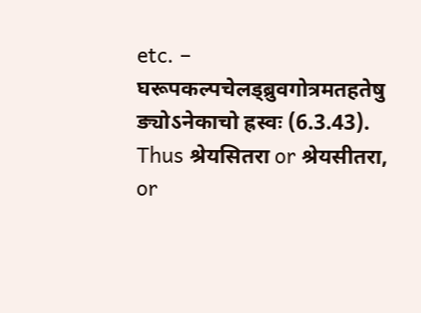etc. – घरूपकल्पचेलड्ब्रुवगोत्रमतहतेषु ङ्योऽनेकाचो ह्रस्वः (6.3.43). Thus श्रेयसितरा or श्रेयसीतरा, or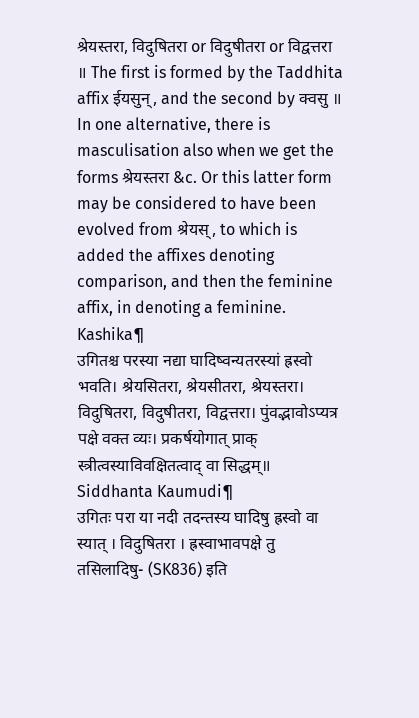श्रेयस्तरा, विदुषितरा or विदुषीतरा or विद्वत्तरा ॥ The first is formed by the Taddhita affix ईयसुन्, and the second by क्वसु ॥ In one alternative, there is masculisation also when we get the forms श्रेयस्तरा &c. Or this latter form may be considered to have been evolved from श्रेयस्, to which is added the affixes denoting comparison, and then the feminine affix, in denoting a feminine.
Kashika¶
उगितश्च परस्या नद्या घादिष्वन्यतरस्यां ह्रस्वो भवति। श्रेयसितरा, श्रेयसीतरा, श्रेयस्तरा। विदुषितरा, विदुषीतरा, विद्वत्तरा। पुंवद्भावोऽप्यत्र पक्षे वक्त व्यः। प्रकर्षयोगात् प्राक् स्त्रीत्वस्याविवक्षितत्वाद् वा सिद्धम्॥
Siddhanta Kaumudi¶
उगितः परा या नदी तदन्तस्य घादिषु ह्रस्वो वा स्यात् । विदुषितरा । ह्रस्वाभावपक्षे तु तसिलादिषु- (SK836) इति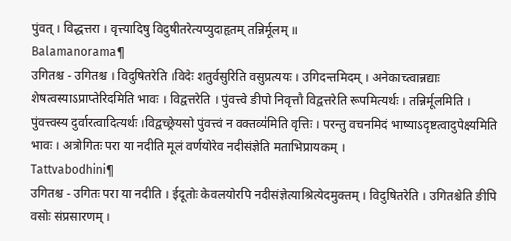पुंवत् । विद्धत्तरा । वृत्त्यादिषु विदुषीतरेत्यप्युदाहृतम् तन्निर्मूलम् ॥
Balamanorama¶
उगितश्च - उगितश्च । विदुषितरेति ।विदेः शतुर्वसुरिति वसुप्रत्ययः । उगिदन्तमिदम् । अनेकाच्त्वान्नद्याः शेषत्वस्याऽप्राप्तेरिदमिति भावः । विद्वत्तरेति । पुंवत्त्वे ङीपो निवृत्तौ विद्वत्तरेति रूपमित्यर्थः । तन्निर्मूलमिति । पुंवत्त्वस्य दुर्वारत्वादित्यर्थः ।विद्वच्छ्रेयसो पुंवत्त्वं न वक्तव्य॑मिति वृत्तिः । परन्तु वचनमिदं भाष्याऽदृष्टत्वादुपेक्ष्यमिति भावः । अत्रोगितः परा या नदीति मूलं वर्णयोरेव नदीसंज्ञेति मताभिप्रायकम् ।
Tattvabodhini¶
उगितश्च - उगितः परा या नदीति । ईदूतोः केवलयोरपि नदीसंज्ञेत्याश्रित्येदमुक्तम् । विदुषितरेति । उगितश्चेति ङीपि वसोः संप्रसारणम् ।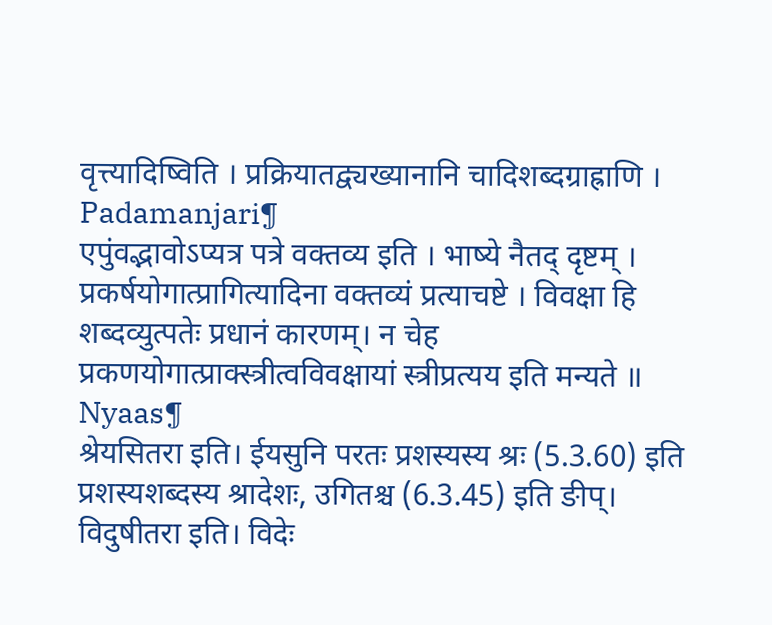वृत्त्यादिष्विति । प्रक्रियातद्व्यख्यानानि चादिशब्दग्राह्राणि ।
Padamanjari¶
एपुंवद्भावोऽप्यत्र पत्रे वक्तव्य इति । भाष्ये नैतद् दृष्टम् । प्रकर्षयोगात्प्रागित्यादिना वक्तव्यं प्रत्याचष्टे । विवक्षा हि शब्दव्युत्पतेः प्रधानं कारणम्। न चेह प्रकणयोगात्प्राक्स्त्रीत्वविवक्षायां स्त्रीप्रत्यय इति मन्यते ॥
Nyaas¶
श्रेयसितरा इति। ईयसुनि परतः प्रशस्यस्य श्रः (5.3.60) इति प्रशस्यशब्दस्य श्रादेशः, उगितश्च (6.3.45) इति ङीप्। विदुषीतरा इति। विदेः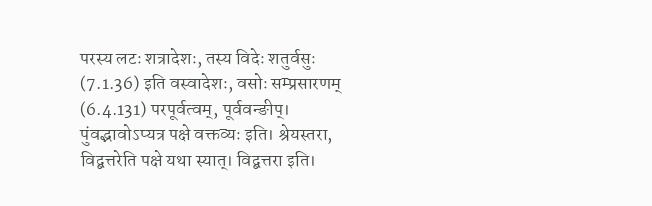परस्य लटः शत्रादेशः, तस्य विदेः शतुर्वसुः (7.1.36) इति वस्वादेशः, वसोः सम्प्रसारणम् (6.4.131) परपूर्वत्वम्, पूर्ववन्ङीप्। पुंवद्भावोऽप्यत्र पक्षे वक्तव्यः इति। श्रेयस्तरा, विद्बत्तरेति पक्षे यथा स्यात्। विद्बत्तरा इति।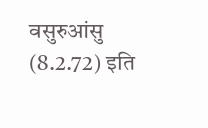वसुरुआंसु (8.2.72) इति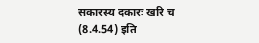सकारस्य दकारः खरि च (8.4.54) इति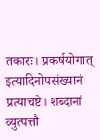तकारः। प्रकर्षयोगात् इत्यादिनोपसंख्यानं प्रत्याचष्टे। शब्दानां व्युत्पत्तौ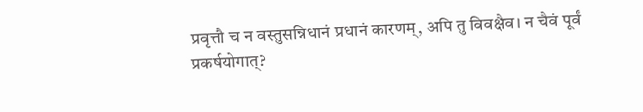प्रवृत्तौ च न वस्तुसन्निधानं प्रधानं कारणम्, अपि तु विवक्षैव। न चैवं पूर्वं प्रकर्षयोगात्?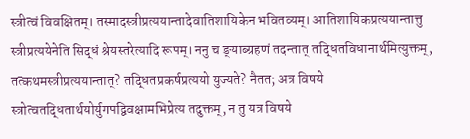स्त्रीत्वं विवक्षितम्। तस्मादस्त्रीप्रत्ययान्तादेवातिशायिकेन भवितव्यम्। आतिशायिकप्रत्ययान्तात्तु स्त्रीप्रत्ययेनेति सिद्धं श्रेयस्तरेत्यादि रूपम्। ननु च ङ्याब्ग्रहणं तदन्तात् तद्धितविधानार्थमित्युक्तम्, तत्कथमस्त्रीप्रत्ययान्तात्? तद्धितप्रकर्षप्रत्ययो युज्यते? नैतत; अत्र विषये स्त्रोत्वतद्धितार्थयोर्युगपद्विवक्षामभिप्रेत्य तदुक्तम्, न तु यत्र विषये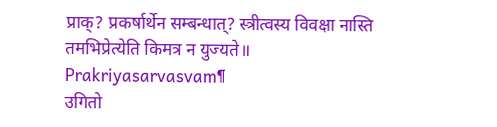प्राक्? प्रकर्षार्थेन सम्बन्धात्? स्त्रीत्वस्य विवक्षा नास्ति तमभिप्रेत्येति किमत्र न युज्यते॥
Prakriyasarvasvam¶
उगितो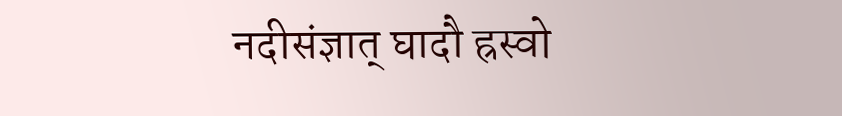नदीसंज्ञात् घादौ ह्रस्वो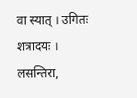वा स्यात् । उगितः शत्रादयः । लसन्तिरा,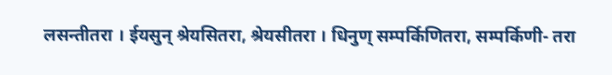लसन्तीतरा । ईयसुन् श्रेयसितरा, श्रेयसीतरा । धिनुण् सम्पर्किणितरा, सम्पर्किणी- तरा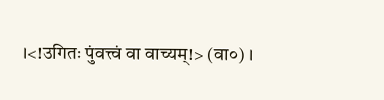।<!उगितः पुंवत्त्वं वा वाच्यम्!> (वा०) ।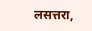लसत्तरा,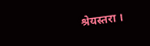श्रेयस्तरा ।